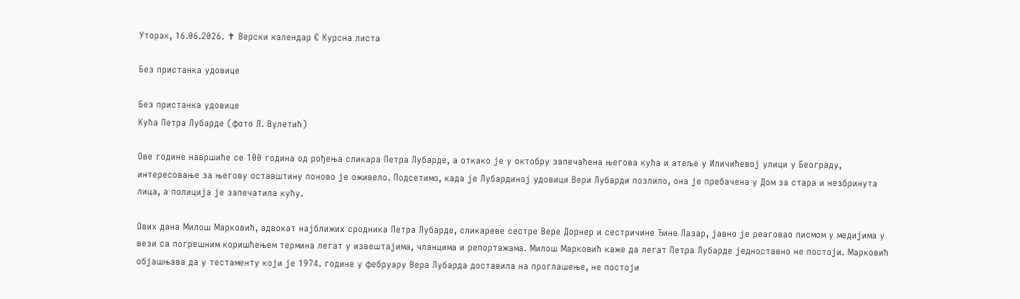Уторак, 16.06.2026. ✝ Верски календар € Курсна листа

Без пристанка удовице

Без пристанка удовице
Кућа Петра Лубарде (фото Л. Вулетић)

Ове године навршиће се 100 година од рођења сликара Петра Лубарде, а откако је у октобру запечаћена његова кућа и атеље у Иличићевој улици у Београду, интересовање за његову оставштину поново је оживело. Подсетимо, када је Лубардиној удовици Вери Лубарди позлило, она је пребачена у Дом за стара и незбринута лица, а полиција је запечатила кућу.

Ових дана Милош Марковић, адвокат најближих сродника Петра Лубарде, сликареве сестре Вере Дорнер и сестричине Ђине Лазар, јавно је реаговао писмом у медијима у вези са погрешним коришћењем термина легат у извештајима, чланцима и репортажама. Милош Марковић каже да легат Петра Лубарде једноставно не постоји. Марковић објашњава да у тестаменту који је 1974. године у фебруару Вера Лубарда доставила на проглашење, не постоји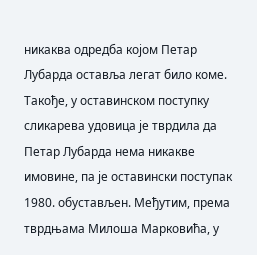никаква одредба којом Петар Лубарда оставља легат било коме. Такође, у оставинском поступку сликарева удовица је тврдила да Петар Лубарда нема никакве имовине, па је оставински поступак 1980. обустављен. Међутим, према тврдњама Милоша Марковића, у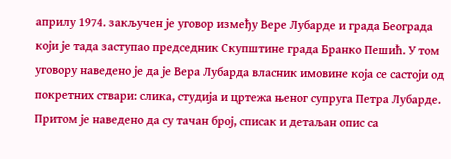априлу 1974. закључен је уговор између Вере Лубарде и града Београда који је тада заступао председник Скупштине града Бранко Пешић. У том уговору наведено је да је Вера Лубарда власник имовине која се састоји од покретних ствари: слика, студија и цртежа њеног супруга Петра Лубарде. Притом је наведено да су тачан број, списак и детаљан опис са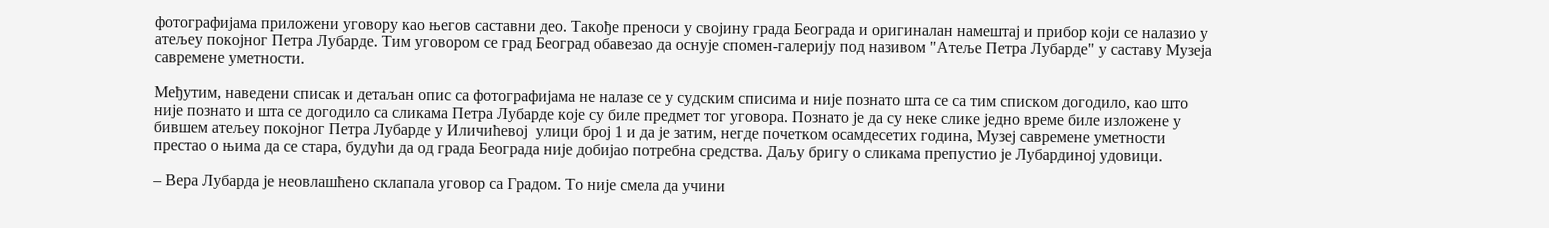фотографијама приложени уговору као његов саставни део. Такође преноси у својину града Београда и оригиналан намештај и прибор који се налазио у атељеу покојног Петра Лубарде. Тим уговором се град Београд обавезао да оснује спомен-галерију под називом "Атеље Петра Лубарде" у саставу Музеја савремене уметности.

Међутим, наведени списак и детаљан опис са фотографијама не налазе се у судским списима и није познато шта се са тим списком догодило, као што није познато и шта се догодило са сликама Петра Лубарде које су биле предмет тог уговора. Познато је да су неке слике једно време биле изложене у бившем атељеу покојног Петра Лубарде у Иличићевој  улици број 1 и да је затим, негде почетком осамдесетих година, Музеј савремене уметности престао о њима да се стара, будући да од града Београда није добијао потребна средства. Даљу бригу о сликама препустио је Лубардиној удовици.

– Вера Лубарда је неовлашћено склапала уговор са Градом. То није смела да учини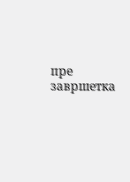пре завршетка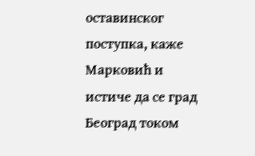оставинског поступка, каже Марковић и истиче да се град Београд током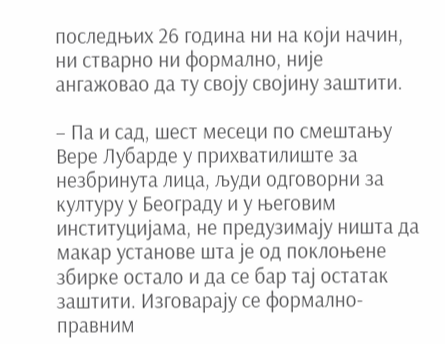последњих 26 година ни на који начин, ни стварно ни формално, није ангажовао да ту своју својину заштити.

– Па и сад, шест месеци по смештању Вере Лубарде у прихватилиште за незбринута лица, људи одговорни за културу у Београду и у његовим институцијама, не предузимају ништа да макар установе шта је од поклоњене збирке остало и да се бар тај остатак заштити. Изговарају се формално-правним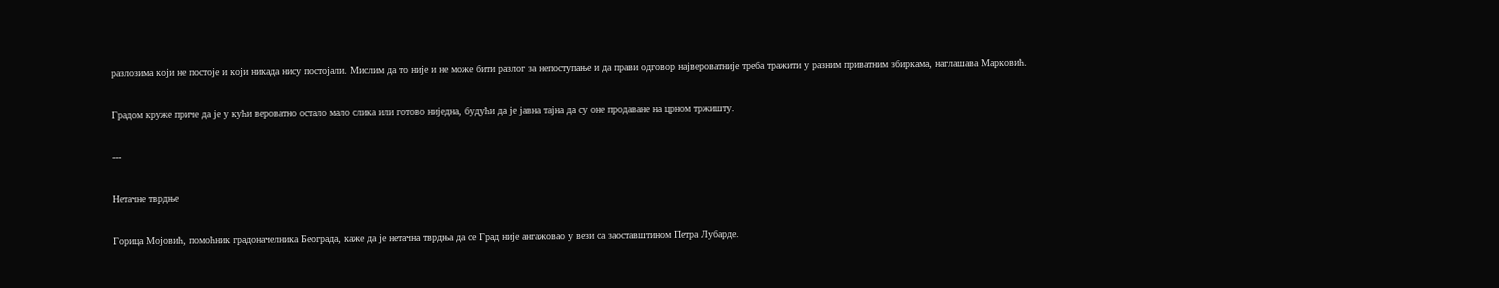разлозима који не постоје и који никада нису постојали. Мислим да то није и не може бити разлог за непоступање и да прави одговор највероватније треба тражити у разним приватним збиркама, наглашава Марковић.

Градом круже приче да је у кући вероватно остало мало слика или готово ниједна, будући да је јавна тајна да су оне продаване на црном тржишту.

---

Нетачне тврдње

Горица Мојовић, помоћник градоначелника Београда, каже да је нетачна тврдња да се Град није ангажовао у вези са заоставштином Петра Лубарде.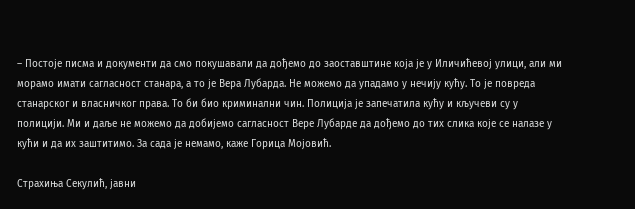– Постоје писма и документи да смо покушавали да дођемо до заоставштине која је у Иличићевој улици, али ми морамо имати сагласност станара, а то је Вера Лубарда. Не можемо да упадамо у нечију кућу. То је повреда станарског и власничког права. То би био криминални чин. Полиција је запечатила кућу и кључеви су у полицији. Ми и даље не можемо да добијемо сагласност Вере Лубарде да дођемо до тих слика које се налазе у кући и да их заштитимо. За сада је немамо, каже Горица Мојовић.

Страхиња Секулић, јавни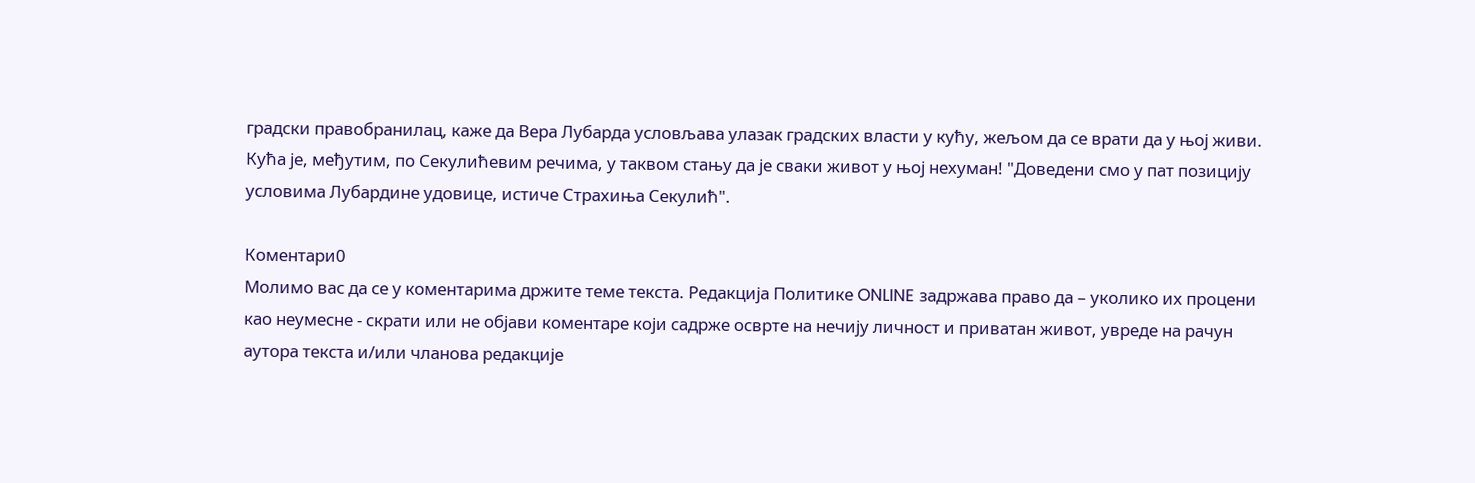градски правобранилац, каже да Вера Лубарда условљава улазак градских власти у кућу, жељом да се врати да у њој живи. Кућа је, међутим, по Секулићевим речима, у таквом стању да је сваки живот у њој нехуман! "Доведени смо у пат позицију условима Лубардине удовице, истиче Страхиња Секулић".

Коментари0
Молимо вас да се у коментарима држите теме текста. Редакција Политике ONLINE задржава право да – уколико их процени као неумесне - скрати или не објави коментаре који садрже осврте на нечију личност и приватан живот, увреде на рачун аутора текста и/или чланова редакције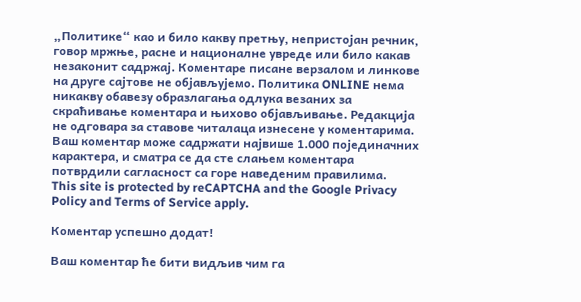„Политике“ као и било какву претњу, непристојан речник, говор мржње, расне и националне увреде или било какав незаконит садржај. Коментаре писане верзалом и линкове на друге сајтове не објављујемо. Политика ONLINE нема никакву обавезу образлагања одлука везаних за скраћивање коментара и њихово објављивање. Редакција не одговара за ставове читалаца изнесене у коментарима. Ваш коментар може садржати највише 1.000 појединачних карактера, и сматра се да сте слањем коментара потврдили сагласност са горе наведеним правилима.
This site is protected by reCAPTCHA and the Google Privacy Policy and Terms of Service apply.

Комeнтар успeшно додат!

Ваш комeнтар ћe бити видљив чим га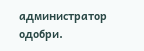администратор одобри.